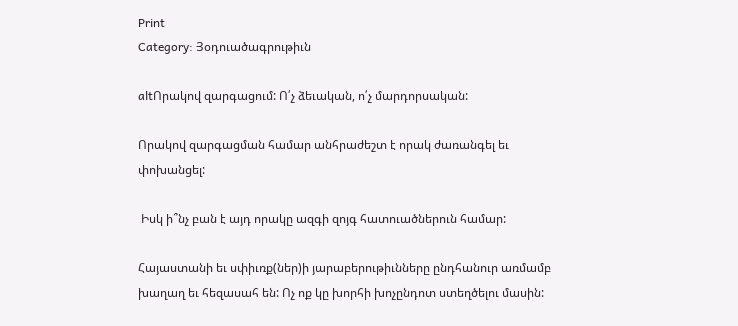Print
Category: Յօդուածագրութիւն

altՈրակով զարգացում: Ո՛չ ձեւական, ո՛չ մարդորսական:

Որակով զարգացման համար անհրաժեշտ է որակ ժառանգել եւ փոխանցել:

 Իսկ ի՞նչ բան է այդ որակը ազգի զոյգ հատուածներուն համար:

Հայաստանի եւ սփիւռք(ներ)ի յարաբերութիւնները ընդհանուր առմամբ խաղաղ եւ հեզասահ են: Ոչ ոք կը խորհի խոչընդոտ ստեղծելու մասին: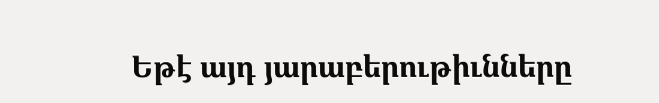Եթէ այդ յարաբերութիւնները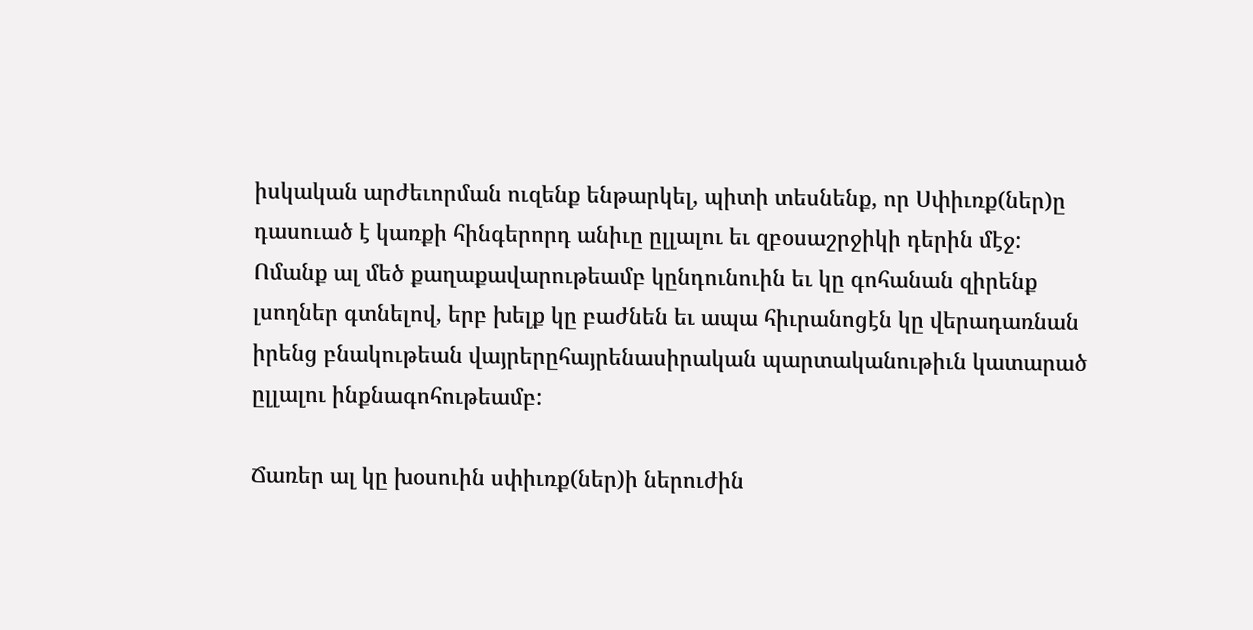իսկական արժեւորման ուզենք ենթարկել, պիտի տեսնենք, որ Սփիւռք(ներ)ը դասուած է կառքի հինգերորդ անիւը ըլլալու եւ զբօսաշրջիկի դերին մէջ: Ոմանք ալ մեծ քաղաքավարութեամբ կընդունուին եւ կը գոհանան զիրենք լսողներ գտնելով, երբ խելք կը բաժնեն եւ ապա հիւրանոցէն կը վերադառնան իրենց բնակութեան վայրերըհայրենասիրական պարտականութիւն կատարած ըլլալու ինքնագոհութեամբ:

Ճառեր ալ կը խօսուին սփիւռք(ներ)ի ներուժին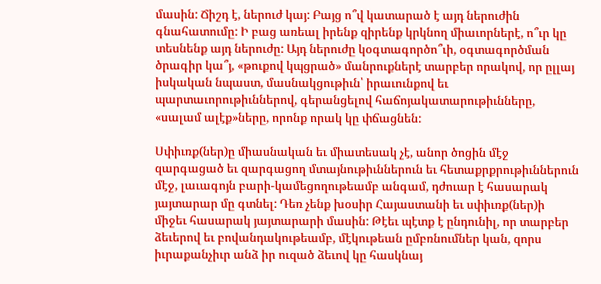մասին: Ճիշդ է, ներուժ կայ: Բայց ո՞վ կատարած է այդ ներուժին գնահատումը: Ի բաց առեալ իրենք զիրենք կրկնող միաւորներէ, ո՞ւր կը տեսնենք այդ ներուժը: Այդ ներուժը կօգտագործո՞ւի, օգտագործման ծրագիր կա՞յ, «թուքով կպցրած» մանրուքներէ տարբեր որակով, որ ըլլայ իսկական նպաստ, մասնակցութիւն՝ իրաւունքով եւ պարտաւորութիւններով, գերանցելով հաճոյակատարութիւնները, «սալամ ալէք»ները, որոնք որակ կը փճացնեն:

Սփիւռք(ներ)ը միասնական եւ միատեսակ չէ, անոր ծոցին մէջ զարգացած եւ զարգացող մտայնութիւններուն եւ հետաքրքրութիւններուն մէջ, լաւագոյն բարի-կամեցողութեամբ անգամ, դժուար է հասարակ յայտարար մը գտնել: Դեռ չենք խօսիր Հայաստանի եւ սփիւռք(ներ)ի միջեւ հասարակ յայտարարի մասին: Թէեւ պէտք է ընդունիլ, որ տարբեր ձեւերով եւ բովանդակութեամբ, մէկութեան ըմբռնումներ կան, զորս իւրաքանչիւր անձ իր ուզած ձեւով կը հասկնայ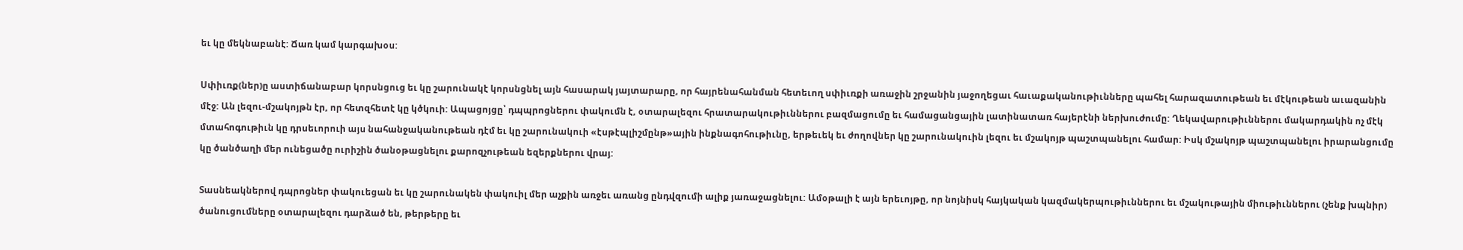եւ կը մեկնաբանէ: Ճառ կամ կարգախօս:

Սփիւռք(ներ)ը աստիճանաբար կորսնցուց եւ կը շարունակէ կորսնցնել այն հասարակ յայտարարը, որ հայրենահանման հետեւող սփիւռքի առաջին շրջանին յաջողեցաւ հաւաքականութիւնները պահել հարազատութեան եւ մէկութեան աւազանին մէջ: Ան լեզու-մշակոյթն էր, որ հետզհետէ կը կծկուի: Ապացոյցը՝ դպպրոցներու փակումն է, օտարալեզու հրատարակութիւններու բազմացումը եւ համացանցային լատինատառ հայերէնի ներխուժումը: Ղեկավարութիւններու մակարդակին ոչ մէկ մտահոգութիւն կը դրսեւորուի այս նահանջականութեան դէմ եւ կը շարունակուի «էսթէպլիշմընթ»ային ինքնագոհութիւնը, երթեւեկ եւ ժողովներ կը շարունակուին լեզու եւ մշակոյթ պաշտպանելու համար: Իսկ մշակոյթ պաշտպանելու իրարանցումը կը ծանծաղի մեր ունեցածը ուրիշին ծանօթացնելու քարոզչութեան եզերքներու վրայ:

Տասնեակներով դպրոցներ փակուեցան եւ կը շարունակեն փակուիլ մեր աչքին առջեւ առանց ընդվզումի ալիք յառաջացնելու: Ամօթալի է այն երեւոյթը, որ նոյնիսկ հայկական կազմակերպութիւններու եւ մշակութային միութիւններու (չենք խպնիր) ծանուցումները օտարալեզու դարձած են, թերթերը եւ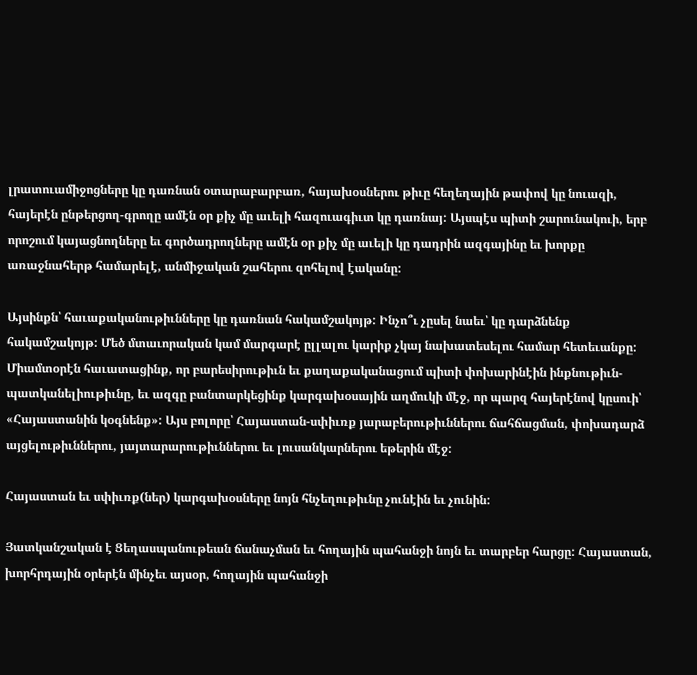լրատուամիջոցները կը դառնան օտարաբարբառ, հայախօսներու թիւը հեղեղային թափով կը նուազի, հայերէն ընթերցող-գրողը ամէն օր քիչ մը աւելի հազուագիւտ կը դառնայ: Այսպէս պիտի շարունակուի, երբ որոշում կայացնողները եւ գործադրողները ամէն օր քիչ մը աւելի կը դադրին ազգայինը եւ խորքը առաջնահերթ համարելէ, անմիջական շահերու զոհելով էականը:

Այսինքն՝ հաւաքականութիւնները կը դառնան հակամշակոյթ: Ինչո՞ւ չըսել նաեւ՝ կը դարձնենք հակամշակոյթ: Մեծ մտաւորական կամ մարգարէ ըլլալու կարիք չկայ նախատեսելու համար հետեւանքը: Միամտօրէն հաւատացինք, որ բարեսիրութիւն եւ քաղաքականացում պիտի փոխարինէին ինքնութիւն-պատկանելիութիւնը, եւ ազգը բանտարկեցինք կարգախօսային աղմուկի մէջ, որ պարզ հայերէնով կըսուի՝ «Հայաստանին կօգնենք»: Այս բոլորը՝ Հայաստան-սփիւռք յարաբերութիւններու ճահճացման, փոխադարձ այցելութիւններու, յայտարարութիւններու եւ լուսանկարներու եթերին մէջ:

Հայաստան եւ սփիւռք(ներ) կարգախօսները նոյն հնչեղութիւնը չունէին եւ չունին:

Յատկանշական է Ցեղասպանութեան ճանաչման եւ հողային պահանջի նոյն եւ տարբեր հարցը: Հայաստան, խորհրդային օրերէն մինչեւ այսօր, հողային պահանջի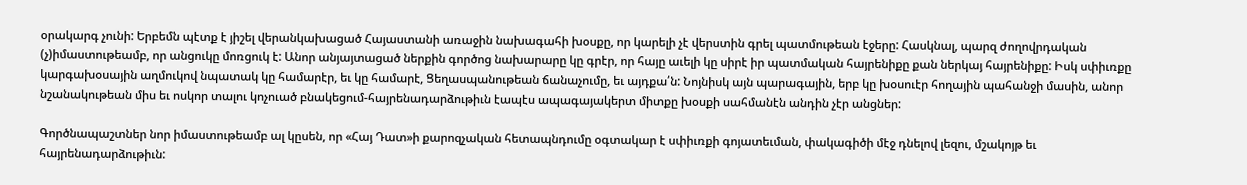օրակարգ չունի: Երբեմն պէտք է յիշել վերանկախացած Հայաստանի առաջին նախագահի խօսքը, որ կարելի չէ վերստին գրել պատմութեան էջերը: Հասկնալ, պարզ ժողովրդական (չ)իմաստութեամբ, որ անցուկը մոռցուկ է: Անոր անյայտացած ներքին գործոց նախարարը կը գրէր, որ հայը աւելի կը սիրէ իր պատմական հայրենիքը քան ներկայ հայրենիքը: Իսկ սփիւռքը կարգախօսային աղմուկով նպատակ կը համարէր, եւ կը համարէ, Ցեղասպանութեան ճանաչումը, եւ այդքա՛ն: Նոյնիսկ այն պարագային, երբ կը խօսուէր հողային պահանջի մասին, անոր նշանակութեան միս եւ ոսկոր տալու կոչուած բնակեցում-հայրենադարձութիւն էապէս ապագայակերտ միտքը խօսքի սահմանէն անդին չէր անցներ:

Գործնապաշտներ նոր իմաստութեամբ ալ կըսեն, որ «Հայ Դատ»ի քարոզչական հետապնդումը օգտակար է սփիւռքի գոյատեւման, փակագիծի մէջ դնելով լեզու, մշակոյթ եւ հայրենադարձութիւն: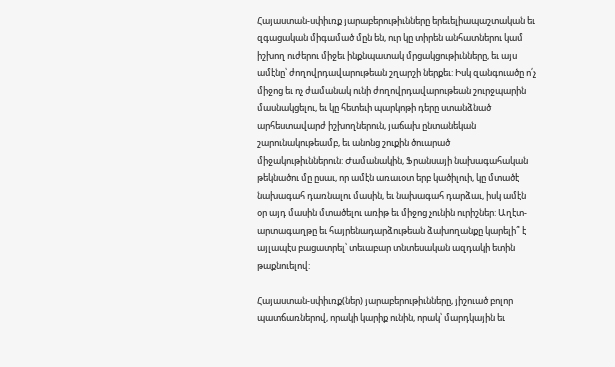Հայաստան-սփիւռք յարաբերութիւնները երեւելիապաշտական եւ զգացական միգամած մըն են, ուր կը տիրեն անհատներու կամ իշխող ուժերու միջեւ ինքնպատակ մրցակցութիւնները, եւ այս ամէնը՝ ժողովրդավարութեան շղարշի ներքեւ: Իսկ զանգուածը ո՛չ միջոց եւ ոչ ժամանակ ունի ժողովրդավարութեան շուրջպարին մասնակցելու, եւ կը հետեւի պարկոթի դերը ստանձնած արհեստավարժ իշխողներուն, յաճախ ընտանեկան շարունակութեամբ, եւ անոնց շուքին ծուարած միջակութիւններուն: Ժամանակին, Ֆրանսայի նախագահական թեկնածու մը ըսաւ, որ ամէն առաւօտ երբ կածիլուի, կը մտածէ նախագահ դառնալու մասին, եւ նախագահ դարձաւ, իսկ ամէն օր այդ մասին մտածելու առիթ եւ միջոց չունին ուրիշներ: Աղէտ-արտագաղթը եւ հայրենադարձութեան ձախողանքը կարելի՞ է այլապէս բացատրել՝ տեւաբար տնտեսական ազդակի ետին թաքնուելով:

Հայաստան-սփիւռք(ներ) յարաբերութիւնները, յիշուած բոլոր պատճառներով, որակի կարիք ունին, որակ՝ մարդկային եւ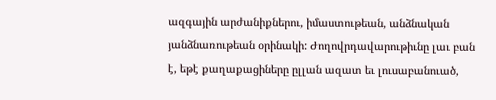ազգային արժանիքներու, իմաստութեան, անձնական յանձնառութեան օրինակի: Ժողովրդավարութիւնը լաւ բան է, եթէ քաղաքացիները ըլլան ազատ եւ լուսաբանուած,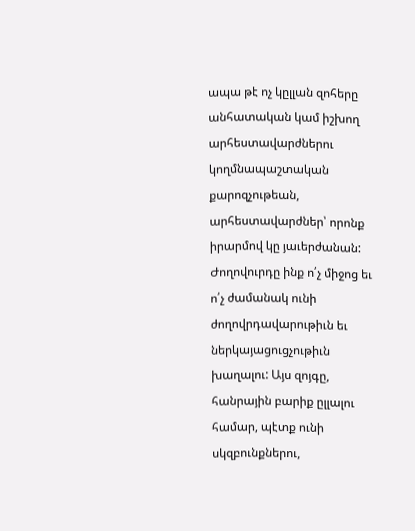ապա թէ ոչ կըլլան զոհերը անհատական կամ իշխող արհեստավարժներու կողմնապաշտական քարոզչութեան, արհեստավարժներ՝ որոնք իրարմով կը յաւերժանան: Ժողովուրդը ինք ո՛չ միջոց եւ ո՛չ ժամանակ ունի ժողովրդավարութիւն եւ ներկայացուցչութիւն խաղալու: Այս զոյգը, հանրային բարիք ըլլալու համար, պէտք ունի սկզբունքներու,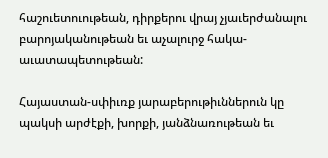հաշուետուութեան, դիրքերու վրայ չյաւերժանալու բարոյականութեան եւ աչալուրջ հակա-աւատապետութեան:

Հայաստան-սփիւռք յարաբերութիւններուն կը պակսի արժէքի, խորքի, յանձնառութեան եւ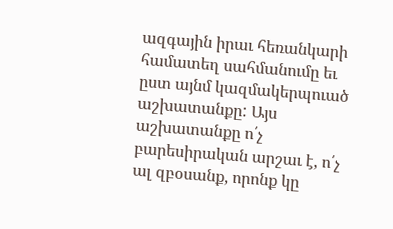ազգային իրաւ հեռանկարի համատեղ սահմանումը եւ ըստ այնմ կազմակերպուած աշխատանքը: Այս աշխատանքը ո՛չ բարեսիրական արշաւ է, ո՛չ ալ զբօսանք, որոնք կը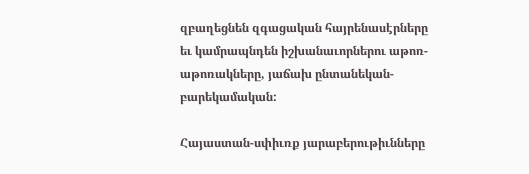զբաղեցնեն զգացական հայրենասէրները եւ կամրապնդեն իշխանաւորներու աթոռ-աթոռակները, յաճախ ընտանեկան-բարեկամական:

Հայաստան-սփիւռք յարաբերութիւնները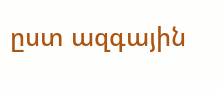ըստ ազգային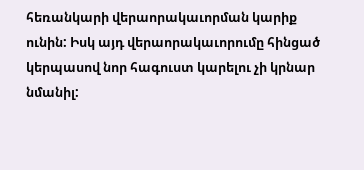հեռանկարի վերաորակաւորման կարիք ունին: Իսկ այդ վերաորակաւորումը հինցած կերպասով նոր հագուստ կարելու չի կրնար նմանիլ: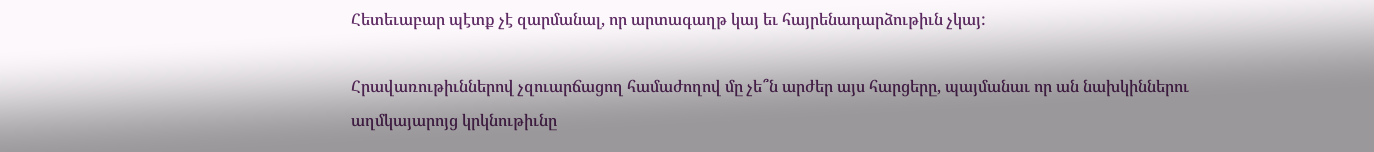Հետեւաբար պէտք չէ զարմանալ, որ արտագաղթ կայ եւ հայրենադարձութիւն չկայ:

Հրավառութիւններով չզուարճացող համաժողով մը չե՞ն արժեր այս հարցերը, պայմանաւ որ ան նախկիններու աղմկայարոյց կրկնութիւնը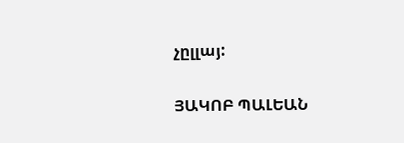չըլլայ:

ՅԱԿՈԲ ՊԱԼԵԱՆ